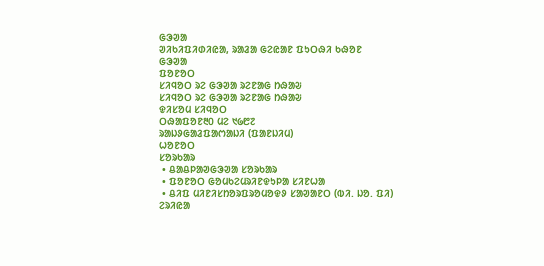ᱜᱳᱣᱟ
ᱣᱤᱠᱤᱯᱤᱰᱤᱭᱟ, ᱨᱟᱲᱟ ᱜᱮᱭᱟᱱ ᱯᱩᱛᱷᱤ ᱠᱷᱚᱱ
ᱜᱳᱣᱟ
ᱯᱚᱱᱚᱛ
ᱥᱤᱧᱚᱛ ᱨᱮ ᱜᱳᱣᱟ ᱨᱮᱱᱟᱜ ᱴᱷᱟᱶ
ᱥᱤᱧᱚᱛ ᱨᱮ ᱜᱳᱣᱟ ᱨᱮᱱᱟᱜ ᱴᱷᱟᱶ
ᱫᱤᱥᱚᱢ ᱥᱤᱧᱚᱛ
ᱛᱷᱟᱯᱚᱱ᱓᱐ ᱢᱮ ᱑᱙᱘᱗
ᱨᱟᱡᱽᱜᱟᱲᱯᱟᱬᱟᱡᱤ (ᱯᱟᱱᱡᱤᱢ)
ᱦᱚᱱᱚᱛ
ᱥᱚᱨᱠᱟᱨ
 • ᱪᱟᱪᱞᱟᱣᱜᱳᱣᱟ ᱥᱚᱨᱠᱟᱨ
 • ᱯᱚᱱᱚᱛ ᱜᱚᱢᱠᱮᱢᱨᱤᱱᱫᱩᱞᱟ ᱥᱤᱱᱦᱟ
 • ᱪᱤᱯ ᱢᱤᱱᱤᱥᱴᱚᱨᱯᱨᱚᱢᱚᱫᱽ ᱥᱟᱣᱟᱱᱛ (ᱵᱤ. ᱡᱚ. ᱯᱤ)
ᱮᱨᱤᱭᱟ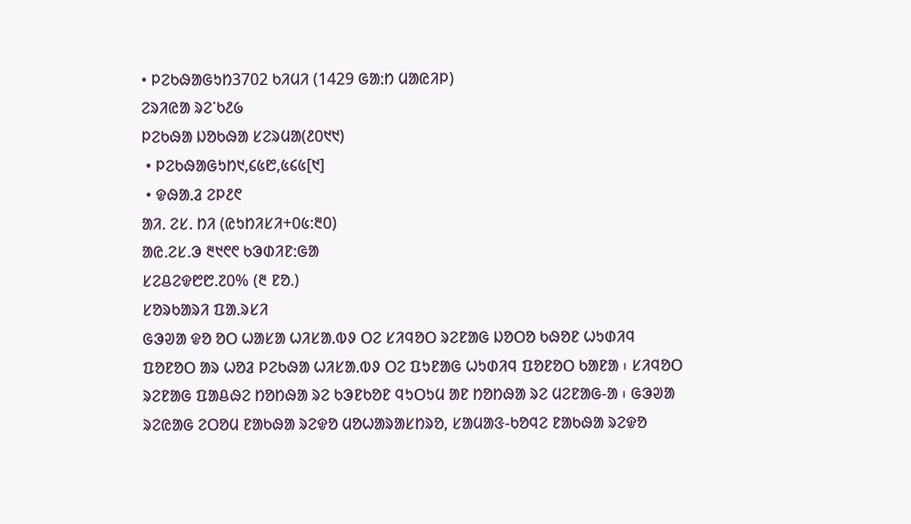• ᱞᱮᱠᱷᱟᱜᱩᱴ3702 ᱠᱤᱢᱤ (1429 ᱜᱟᱺᱴ ᱢᱟᱭᱤᱞ)
ᱮᱨᱤᱭᱟ ᱨᱮᱸᱠ᱒᱙
ᱞᱮᱠᱷᱟ ᱡᱚᱠᱷᱟ ᱥᱮᱨᱢᱟ(᱒᱐᱑᱑)
 • ᱞᱮᱠᱷᱟᱜᱩᱴ᱑,᱔᱕᱘,᱕᱔᱕[᱑]
 • ᱫᱷᱟᱹᱲ ᱮᱞ᱒᱖
ᱟᱤ. ᱮᱥ. ᱴᱤ (ᱭᱩᱴᱤᱥᱤ+᱐᱕:᱓᱐)
ᱟᱭ.ᱮᱥ.ᱳ ᱓᱑᱖᱖ ᱠᱳᱰᱤᱱᱺᱜᱟ
ᱥᱮᱪᱮᱫ᱘᱘.᱗᱐% (᱓ ᱱᱚ.)
ᱥᱚᱨᱠᱟᱨᱤ ᱯᱟᱹᱨᱥᱤ
ᱜᱳᱣᱟ ᱫᱚ ᱚᱛ ᱦᱟᱥᱟ ᱦᱤᱥᱟᱹᱵᱽ ᱛᱮ ᱥᱤᱧᱚᱛ ᱨᱮᱱᱟᱜ ᱡᱚᱛᱚ ᱠᱷᱚᱱ ᱦᱩᱰᱤᱧ ᱯᱚᱱᱚᱛ ᱟᱨ ᱦᱚᱲ ᱞᱮᱠᱷᱟ ᱦᱤᱥᱟᱹᱵᱽ ᱛᱮ ᱯᱩᱱᱟᱜ ᱦᱩᱰᱤᱧ ᱯᱚᱱᱚᱛ ᱠᱟᱱᱟ ᱾ ᱥᱤᱧᱚᱛ ᱨᱮᱱᱟᱜ ᱯᱟᱪᱷᱮ ᱴᱚᱴᱷᱟ ᱨᱮ ᱠᱳᱱᱠᱚᱱ ᱧᱩᱛᱩᱢ ᱟᱱ ᱴᱚᱴᱷᱟ ᱨᱮ ᱢᱮᱱᱟᱜ-ᱟ ᱾ ᱜᱳᱣᱟ ᱨᱮᱭᱟᱜ ᱮᱛᱚᱢ ᱱᱟᱠᱷᱟ ᱨᱮᱫᱚ ᱢᱚᱦᱟᱨᱟᱥᱴᱨᱚ, ᱥᱟᱢᱟᱝ-ᱠᱚᱧᱮ ᱱᱟᱠᱷᱟ ᱨᱮᱫᱚ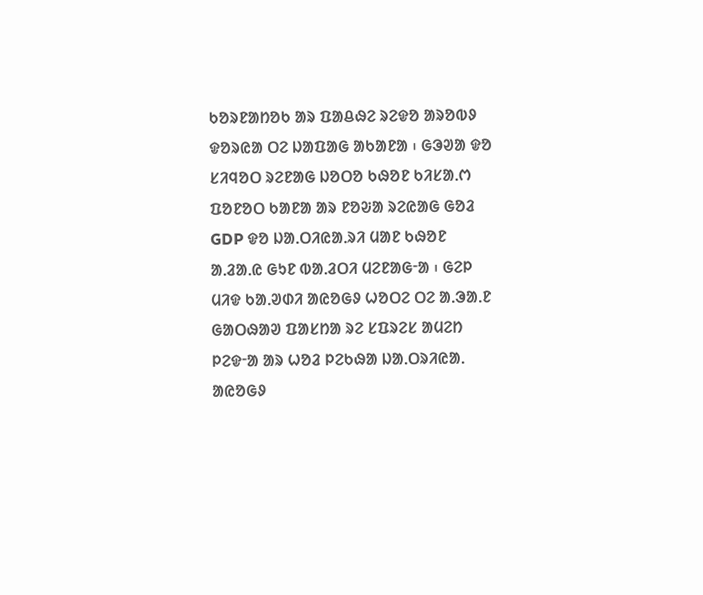ᱠᱚᱨᱱᱟᱴᱚᱠ ᱟᱨ ᱯᱟᱪᱷᱮ ᱨᱮᱫᱚ ᱟᱨᱚᱵᱽ ᱫᱚᱨᱭᱟ ᱛᱮ ᱡᱟᱯᱟᱜ ᱟᱠᱟᱱᱟ ᱾ ᱜᱳᱣᱟ ᱫᱚ ᱥᱤᱧᱚᱛ ᱨᱮᱱᱟᱜ ᱡᱚᱛᱚ ᱠᱷᱚᱱ ᱠᱤᱥᱟᱹᱬ ᱯᱚᱱᱚᱛ ᱠᱟᱱᱟ ᱟᱨ ᱱᱚᱶᱟ ᱨᱮᱭᱟᱜ ᱜᱚᱲ GDP ᱫᱚ ᱡᱟᱹᱛᱤᱭᱟᱹᱨᱤ ᱢᱟᱱ ᱠᱷᱚᱱ ᱟᱹᱲᱟᱹᱭ ᱜᱩᱱ ᱵᱟᱹᱲᱛᱤ ᱢᱮᱱᱟᱜᱼᱟ ᱾ ᱜᱮᱞ ᱢᱤᱫ ᱠᱟᱹᱣᱰᱤ ᱟᱭᱚᱜᱽ ᱦᱚᱛᱮ ᱛᱮ ᱟᱹᱳᱟᱹᱱ ᱜᱟᱛᱷᱟᱣ ᱯᱟᱥᱴᱟ ᱨᱮ ᱥᱯᱨᱮᱥ ᱟᱢᱮᱴ ᱞᱮᱫᱼᱟ ᱟᱨ ᱦᱚᱲ ᱞᱮᱠᱷᱟ ᱡᱟᱹᱛᱨᱤᱭᱟᱹ ᱟᱭᱚᱜᱽ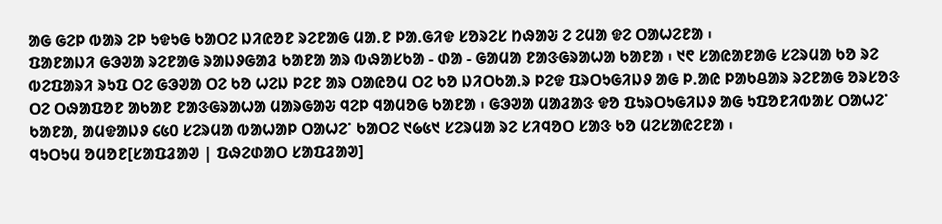ᱟᱜ ᱜᱮᱞ ᱵᱟᱨ ᱮᱞ ᱩᱫᱩᱜ ᱠᱟᱛᱮ ᱡᱤᱭᱚᱱ ᱨᱮᱱᱟᱜ ᱢᱟᱹᱱ ᱞᱟᱹᱜᱤᱫ ᱥᱚᱨᱮᱥ ᱴᱷᱟᱶ ᱮ ᱮᱢᱟ ᱫᱮ ᱛᱟᱦᱮᱱᱟ ᱾
ᱯᱟᱱᱟᱡᱤ ᱜᱳᱣᱟ ᱨᱮᱱᱟᱜ ᱨᱟᱡᱽᱜᱟᱲ ᱠᱟᱱᱟ ᱟᱨ ᱵᱷᱟᱥᱠᱟ - ᱰᱟ - ᱜᱟᱢᱟ ᱱᱟᱝᱜᱨᱟᱦᱟ ᱠᱟᱱᱟ ᱾ ᱑᱖ ᱥᱟᱭᱟᱱᱟᱜ ᱥᱮᱨᱢᱟ ᱠᱚ ᱨᱮ ᱵᱮᱯᱟᱨᱤ ᱨᱩᱯ ᱛᱮ ᱜᱳᱣᱟ ᱛᱮ ᱠᱚ ᱦᱮᱡ ᱞᱮᱱ ᱟᱨ ᱛᱟᱭᱚᱢ ᱛᱮ ᱠᱚ ᱡᱤᱛᱠᱟᱹᱨ ᱞᱮᱫ ᱯᱨᱛᱩᱜᱤᱡᱽ ᱟᱜ ᱞᱹᱟᱭ ᱞᱟᱠᱪᱟᱨ ᱨᱮᱱᱟᱜ ᱚᱨᱥᱚᱝ ᱛᱮ ᱛᱷᱟᱯᱚᱱ ᱟᱠᱟᱱ ᱱᱟᱝᱜᱨᱟᱦᱟ ᱢᱟᱨᱜᱟᱶ ᱧᱮᱞ ᱧᱟᱢᱚᱜ ᱠᱟᱱᱟ ᱾ ᱜᱳᱣᱟ ᱢᱟᱲᱟᱝ ᱫᱚ ᱯᱩᱨᱛᱩᱜᱤᱡᱽ ᱟᱜ ᱩᱯᱚᱱᱤᱵᱟᱥ ᱛᱟᱦᱮᱸ ᱠᱟᱱᱟ, ᱟᱢᱫᱟᱡᱽ ᱔᱕᱐ ᱥᱮᱨᱢᱟ ᱵᱟᱦᱟᱞ ᱛᱟᱦᱮᱸ ᱠᱟᱛᱮ ᱑᱙᱕᱑ ᱥᱮᱨᱢᱟ ᱨᱮ ᱥᱤᱧᱚᱛ ᱥᱟᱝ ᱠᱚ ᱢᱮᱥᱟᱭᱮᱱᱟ ᱾
ᱧᱩᱛᱩᱢ ᱚᱢᱚᱱ[ᱥᱟᱯᱲᱟᱣ | ᱯᱷᱮᱰᱟᱛ ᱥᱟᱯᱲᱟᱣ]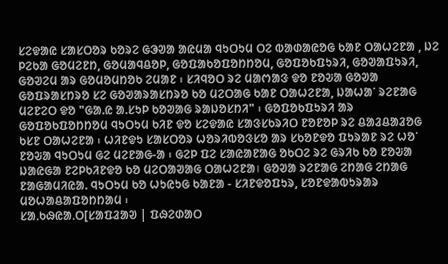ᱥᱮᱫᱟᱭ ᱥᱟᱥᱛᱚᱨ ᱠᱚᱨᱮ ᱜᱳᱣᱟ ᱟᱭᱢᱟ ᱧᱩᱛᱩᱢ ᱛᱮ ᱵᱟᱰᱟᱭᱚᱜ ᱠᱟᱱ ᱛᱟᱦᱮᱱᱟ , ᱡᱮ ᱞᱮᱠᱟ ᱜᱚᱢᱮᱱᱴ, ᱜᱚᱢᱟᱧᱪᱚᱞ, ᱜᱚᱯᱟᱠᱚᱯᱚᱴᱴᱚᱢ, ᱜᱚᱯᱚᱠᱯᱩᱨᱤ, ᱜᱚᱣᱟᱯᱩᱨᱤ, ᱜᱚᱣᱮᱢ ᱟᱨ ᱜᱚᱢᱚᱢᱴᱚᱠ ᱮᱢᱟᱱ ᱾ ᱥᱤᱧᱚᱛ ᱨᱮ ᱢᱟᱬᱟᱝ ᱫᱚ ᱱᱚᱶᱟ ᱜᱚᱣᱟ ᱜᱚᱯᱨᱟᱥᱴᱨᱚ ᱥᱮ ᱜᱚᱣᱟᱨᱟᱥᱴᱨᱚ ᱠᱚ ᱢᱮᱛᱟᱜ ᱠᱟᱱ ᱛᱟᱦᱮᱱᱟ, ᱡᱟᱦᱟᱸ ᱨᱮᱱᱟᱜ ᱢᱮᱱᱮᱛ ᱫᱚ "ᱜᱟ.ᱭ ᱟ.ᱥᱩᱞ ᱠᱚᱣᱟᱜ ᱨᱟᱡᱚᱥᱴᱤ" ᱾ ᱜᱚᱯᱚᱠᱯᱩᱨᱤ ᱟᱨ ᱜᱚᱯᱚᱠᱯᱚᱴᱴᱚᱢ ᱧᱩᱛᱩᱢ ᱠᱤᱱ ᱫᱚ ᱥᱮᱫᱟᱭ ᱥᱟᱝᱥᱠᱨᱤᱛ ᱱᱚᱱᱚᱞ ᱨᱮ ᱪᱟᱲᱪᱟᱲᱚᱜ ᱠᱥᱱ ᱛᱟᱦᱮᱱᱟ ᱾ ᱦᱤᱱᱫᱩ ᱥᱟᱥᱛᱚᱨ ᱦᱚᱨᱤᱵᱚᱝᱥᱚ ᱟᱨ ᱥᱠᱚᱱᱫᱚ ᱯᱩᱨᱟᱱ ᱨᱮ ᱦᱚᱸ ᱱᱚᱶᱟ ᱧᱩᱛᱩᱢ ᱜᱮ ᱢᱮᱱᱟᱜ-ᱟ ᱾ ᱜᱮᱞ ᱯᱮ ᱥᱟᱭᱟᱱᱟᱜ ᱚᱠᱛᱮ ᱨᱮ ᱜᱨᱤᱠ ᱠᱚ ᱱᱚᱶᱟ ᱡᱟᱭᱜᱟ ᱱᱮᱞᱠᱤᱱᱫᱚ ᱠᱚ ᱢᱮᱛᱟᱣᱟᱜ ᱛᱟᱦᱮᱱᱟ। ᱜᱚᱣᱟ ᱨᱮᱱᱟᱜ ᱮᱴᱟᱜ ᱮᱴᱟᱜ ᱱᱟᱜᱟᱢᱤᱭᱟ. ᱧᱩᱛᱩᱢ ᱠᱚ ᱦᱩᱭᱩᱜ ᱠᱟᱱᱟ - ᱥᱤᱱᱫᱚᱯᱩᱨ, ᱥᱚᱱᱫᱟᱵᱩᱨᱟᱨ ᱢᱚᱦᱟᱪᱟᱯᱚᱴᱴᱟᱢ ᱾
ᱥᱟᱹᱠᱷᱭᱟᱹᱛ[ᱥᱟᱯᱲᱟᱣ | ᱯᱷᱮᱰᱟᱛ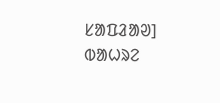ᱥᱟᱯᱲᱟᱣ]
ᱵᱟᱦᱨᱮ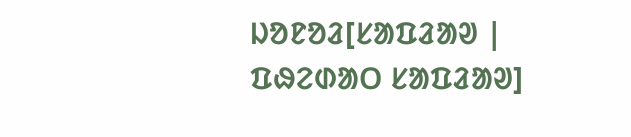ᱡᱚᱱᱚᱲ[ᱥᱟᱯᱲᱟᱣ | ᱯᱷᱮᱰᱟᱛ ᱥᱟᱯᱲᱟᱣ]